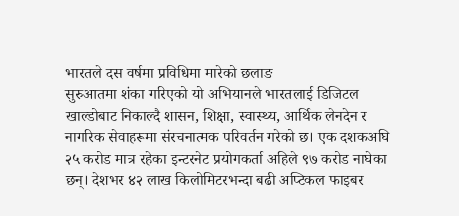भारतले दस वर्षमा प्रविधिमा मारेको छलाङ
सुरुआतमा शंका गरिएको यो अभियानले भारतलाई डिजिटल खाल्डोबाट निकाल्दै शासन, शिक्षा, स्वास्थ्य, आर्थिक लेनदेन र नागरिक सेवाहरूमा संरचनात्मक परिवर्तन गरेको छ। एक दशकअघि २५ करोड मात्र रहेका इन्टरनेट प्रयोगकर्ता अहिले ९७ करोड नाघेका छन्। देशभर ४२ लाख किलोमिटरभन्दा बढी अप्टिकल फाइबर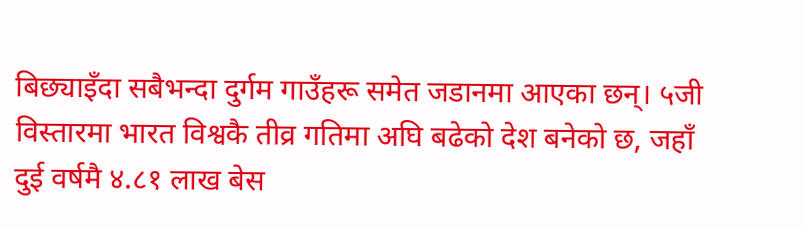बिछ्याइँदा सबैभन्दा दुर्गम गाउँहरू समेत जडानमा आएका छन्। ५जी विस्तारमा भारत विश्वकै तीव्र गतिमा अघि बढेको देश बनेको छ, जहाँ दुई वर्षमै ४.८१ लाख बेस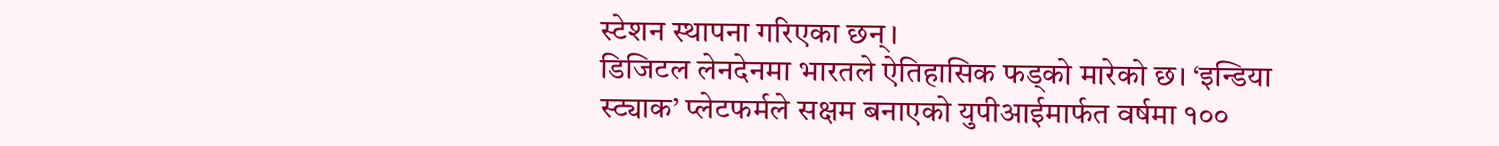स्टेशन स्थापना गरिएका छन्।
डिजिटल लेनदेनमा भारतले ऐतिहासिक फड्को मारेको छ। ‘इन्डिया स्ट्याक’ प्लेटफर्मले सक्षम बनाएको युपीआईमार्फत वर्षमा १००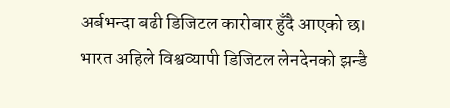अर्बभन्दा बढी डिजिटल कारोबार हुँदै आएको छ। भारत अहिले विश्वव्यापी डिजिटल लेनदेनको झन्डै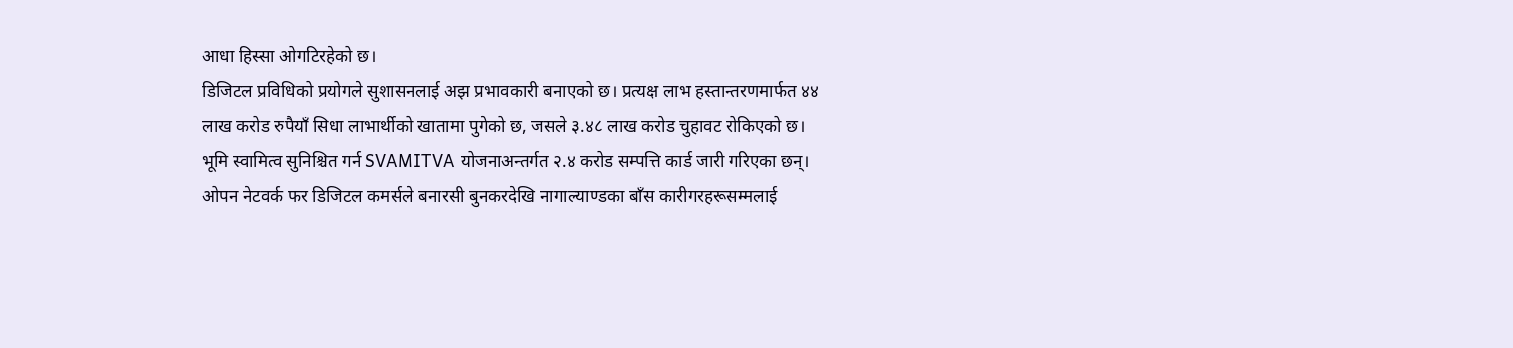आधा हिस्सा ओगटिरहेको छ।
डिजिटल प्रविधिको प्रयोगले सुशासनलाई अझ प्रभावकारी बनाएको छ। प्रत्यक्ष लाभ हस्तान्तरणमार्फत ४४ लाख करोड रुपैयाँ सिधा लाभार्थीको खातामा पुगेको छ, जसले ३.४८ लाख करोड चुहावट रोकिएको छ। भूमि स्वामित्व सुनिश्चित गर्न SVAMITVA योजनाअन्तर्गत २.४ करोड सम्पत्ति कार्ड जारी गरिएका छन्।
ओपन नेटवर्क फर डिजिटल कमर्सले बनारसी बुनकरदेखि नागाल्याण्डका बाँस कारीगरहरूसम्मलाई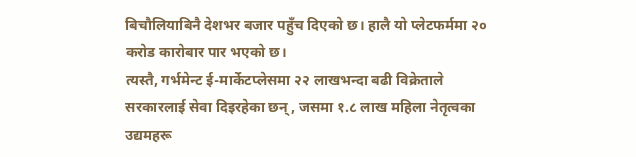बिचौलियाबिनै देशभर बजार पहुँच दिएको छ। हालै यो प्लेटफर्ममा २० करोड कारोबार पार भएको छ।
त्यस्तै, गर्भमेन्ट ई-मार्केटप्लेसमा २२ लाखभन्दा बढी विक्रेताले सरकारलाई सेवा दिइरहेका छन्, जसमा १.८ लाख महिला नेतृत्वका उद्यमहरू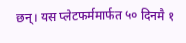छन्। यस प्लेटफर्ममार्फत ५० दिनमै १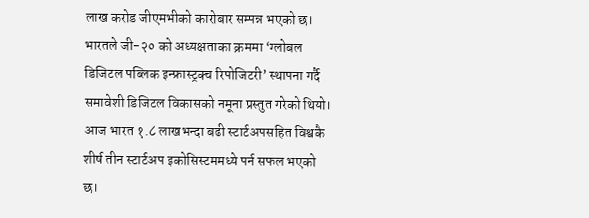लाख करोड जीएमभीको कारोबार सम्पन्न भएको छ।
भारतले जी-२० को अध्यक्षताका क्रममा ‘ग्लोबल डिजिटल पब्लिक इन्फ्रास्ट्रक्च रिपोजिटरी’ स्थापना गर्दै समावेशी डिजिटल विकासको नमूना प्रस्तुत गरेको थियो। आज भारत १.८ लाखभन्दा बढी स्टार्टअपसहित विश्वकै शीर्ष तीन स्टार्टअप इकोसिस्टममध्ये पर्न सफल भएको छ।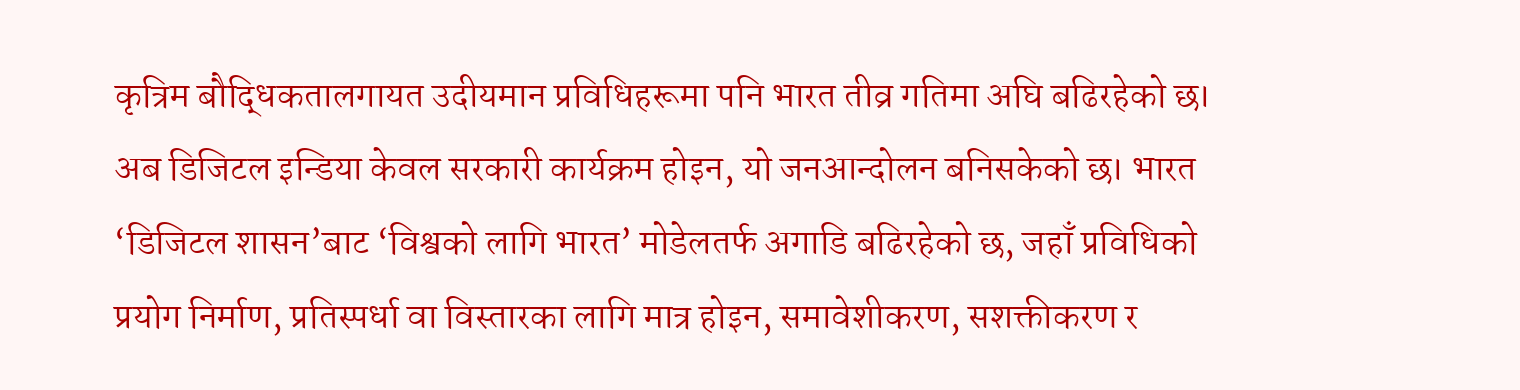कृत्रिम बौद्धिकतालगायत उदीयमान प्रविधिहरूमा पनि भारत तीव्र गतिमा अघि बढिरहेको छ। अब डिजिटल इन्डिया केवल सरकारी कार्यक्रम होइन, यो जनआन्दोलन बनिसकेको छ। भारत ‘डिजिटल शासन’बाट ‘विश्वको लागि भारत’ मोडेलतर्फ अगाडि बढिरहेको छ, जहाँ प्रविधिको प्रयोग निर्माण, प्रतिस्पर्धा वा विस्तारका लागि मात्र होइन, समावेशीकरण, सशक्तीकरण र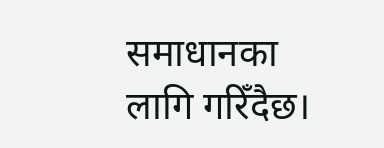समाधानका लागि गरिँदैछ।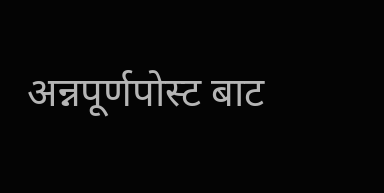अन्नपूर्णपोस्ट बाट